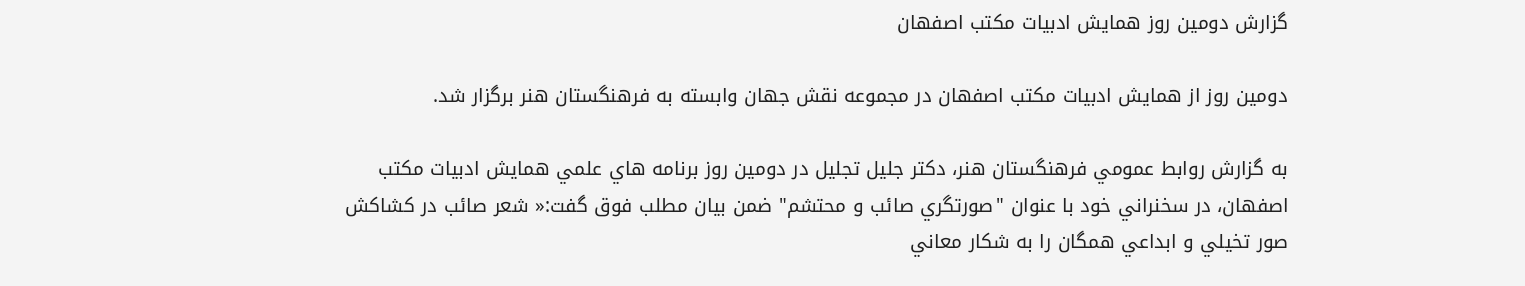گزارش دومين روز همايش ادبيات مكتب اصفهان

دومين روز از همايش ادبيات مكتب اصفهان در مجموعه نقش جهان وابسته به فرهنگستان هنر برگزار شد.

به گزارش روابط عمومي فرهنگستان هنر، دكتر جليل تجليل در دومين روز برنامه هاي علمي همايش ادبيات مكتب اصفهان، در سخنراني خود با عنوان "صورتگري صائب و محتشم" ضمن بيان مطلب فوق گفت:« شعر صائب در كشاكش صور تخيلي و ابداعي همگان را به شكار معاني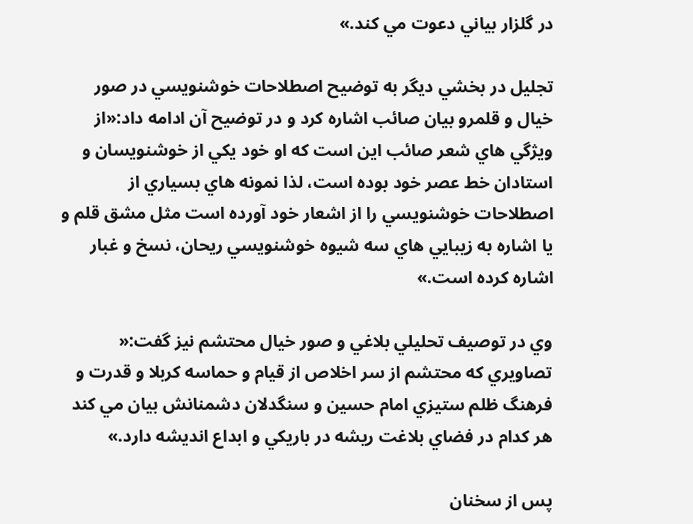در گلزار بياني دعوت مي كند.»

تجليل در بخشي ديگر به توضيح اصطلاحات خوشنويسي در صور خيال و قلمرو بيان صائب اشاره كرد و در توضيح آن ادامه داد:«از ويژگي هاي شعر صائب اين است كه او خود يكي از خوشنويسان و استادان خط عصر خود بوده است، لذا نمونه هاي بسياري از اصطلاحات خوشنويسي را از اشعار خود‌ آورده است مثل مشق قلم و يا اشاره به زيبايي هاي سه شيوه خوشنويسي ريحان، نسخ و غبار اشاره كرده است.»

وي در توصيف تحليلي بلاغي و صور خيال محتشم نيز گفت:« تصاويري كه محتشم از سر اخلاص از قيام و حماسه كربلا و قدرت و فرهنگ ظلم ستيزي امام حسين و سنگدلان دشمنانش بيان مي كند هر كدام در فضاي بلاغت ريشه در باريكي و ابداع انديشه دارد.»

پس از سخنان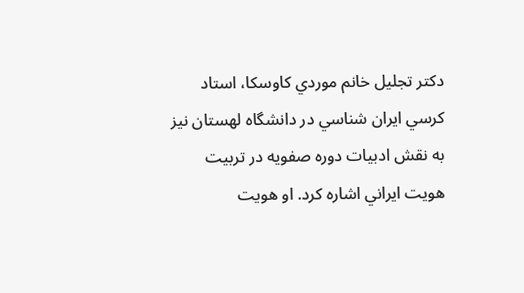دكتر تجليل خانم موردي كاوسكا، استاد كرسي ايران شناسي در دانشگاه لهستان نيز به نقش ادبيات دوره صفويه در تربيت هويت ايراني اشاره كرد. او هويت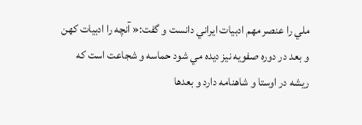ملي را عنصر مهم ادبيات ايراني دانست و گفت:« آنچه را ادبيات كهن و بعد در دوره صفويه نيز ديده مي شود حماسه و شجاعت است كه ريشه در اوستا و شاهنامه دارد و بعدها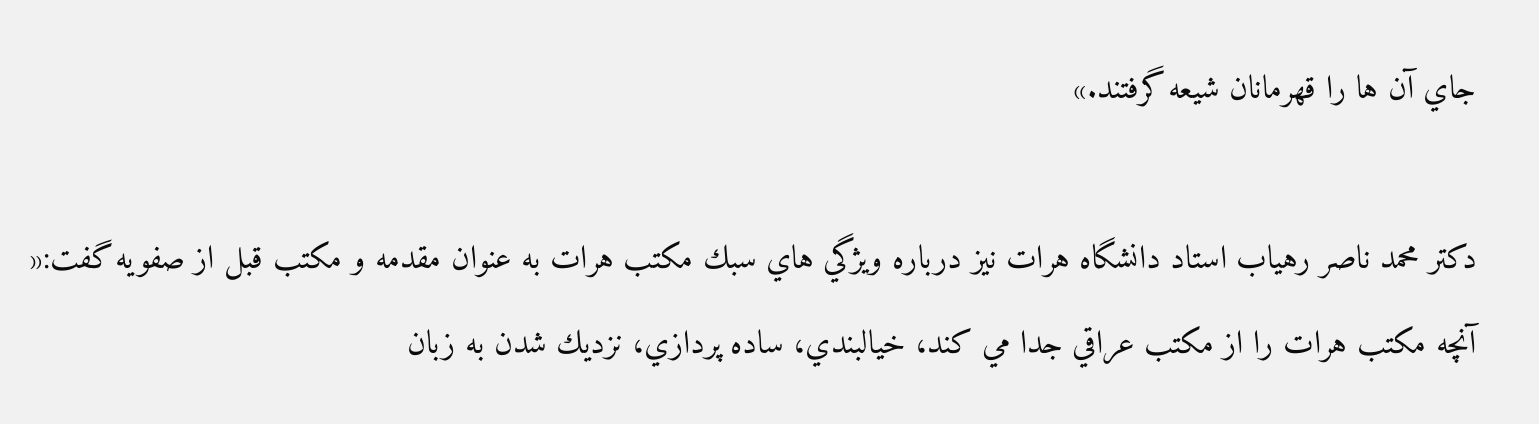جاي آن ها را قهرمانان شيعه گرفتند.»

دكتر محمد ناصر رهياب استاد دانشگاه هرات نيز درباره ويژگي هاي سبك مكتب هرات به عنوان مقدمه و مكتب قبل از صفويه گفت:« آنچه مكتب هرات را از مكتب عراقي جدا مي كند، خيالبندي، ساده پردازي، نزديك شدن به زبان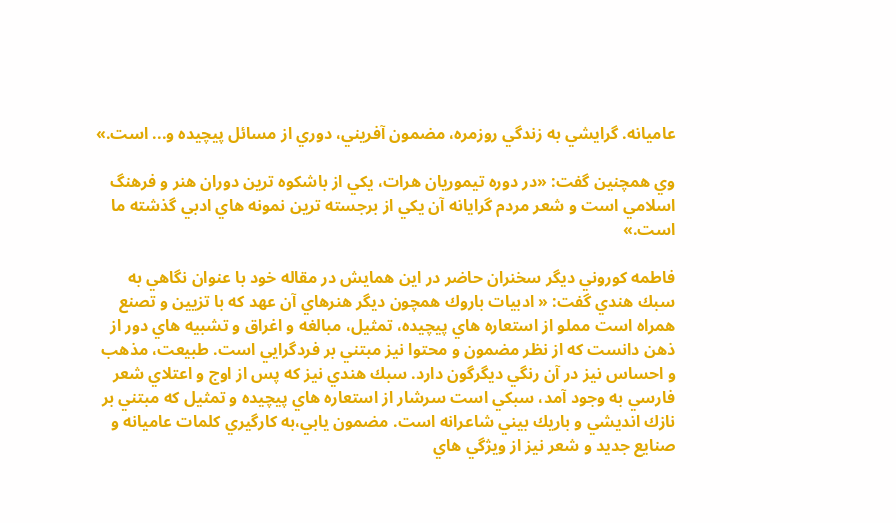عاميانه. گرايشي به زندگي روزمره، مضمون آفريني، دوري از مسائل پيچيده و... است.»

وي همچنين گفت: «در دوره تيموريان هرات، يكي از باشكوه ترين دوران هنر و فرهنگ اسلامي است و شعر مردم گرايانه آن يكي از برجسته ترين نمونه هاي ادبي گذشته ما است.»

فاطمه كوروني ديگر سخنران حاضر در اين همايش در مقاله خود با عنوان نگاهي به سبك هندي گفت: « ادبيات باروك همچون ديگر هنرهاي آن عهد كه با تزيين و تصنع همراه است مملو از استعاره هاي پيچيده، تمثيل، مبالغه و اغراق و تشبيه هاي دور از ذهن دانست كه از نظر مضمون و محتوا نيز مبتني بر فردگرايي است. طبيعت، مذهب و احساس نيز در آن رنگي ديگرگون دارد. سبك هندي نيز كه پس از اوج و اعتلاي شعر فارسي به وجود آمد، سبكي است سرشار از استعاره هاي پيچيده و تمثيل كه مبتني بر نازك انديشي و باريك بيني شاعرانه است. مضمون يابي،‌به كارگيري كلمات عاميانه و صنايع جديد و شعر نيز از ويژگي هاي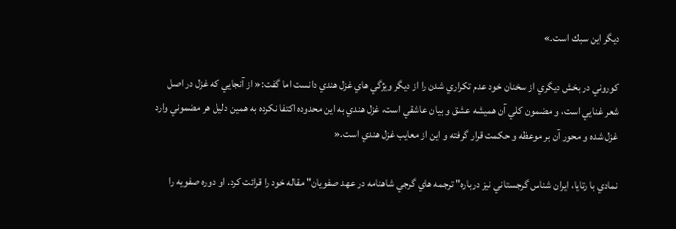ديگر اين سبك است.»

كوروني در بخش ديگري از سخنان خود عدم تكراري شدن را از ديگر ويژگي هاي غزل هندي دانست اما گفت:« از آنجايي كه غزل در اصل شعر غنايي است، و مضمون كلي آن هميشه عشق و بيان عاشقي است، غزل هندي به اين محدوده اكتفا نكرده به همين دليل هر مضموني وارد غزل شده و محور آن بر موعظه و حكمت قرار گرفته و اين از معايب غزل هندي است.«

نمادي با رتايا، ايران شناس گرجستاني نيز درباره" ترجمه هاي گرجي شاهنامه در عهد صفويان" مقاله خود را قرائت كرد. او دوره صفويه را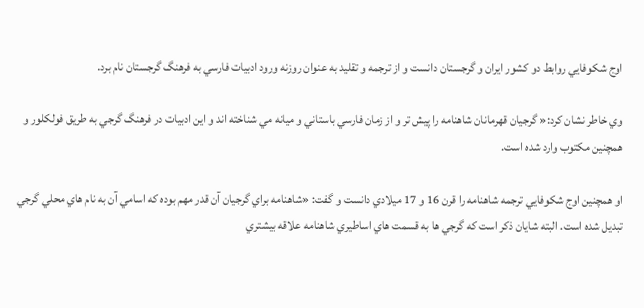اوج شكوفايي روابط دو كشور ايران و گرجستان دانست و از ترجمه و تقليد به عنوان روزنه ورود ادبيات فارسي به فرهنگ گرجستان نام برد.

وي خاطر نشان كرد:« گرجيان قهرمانان شاهنامه را پيش تر و از زمان فارسي باستاني و ميانه مي شناخته اند و اين ادبيات در فرهنگ گرجي به طريق فولكلور و همچنين مكتوب وارد شده است.

او همچنين اوج شكوفايي ترجمه شاهنامه را قرن 16 و 17 ميلادي دانست و گفت: «شاهنامه براي گرجيان آن قدر مهم بوده كه اسامي آن به نام هاي محلي گرجي تبديل شده است. البته شايان ذكر است كه گرجي ها به قسمت هاي اساطيري شاهنامه علاقه بيشتري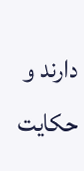دارند و حكايت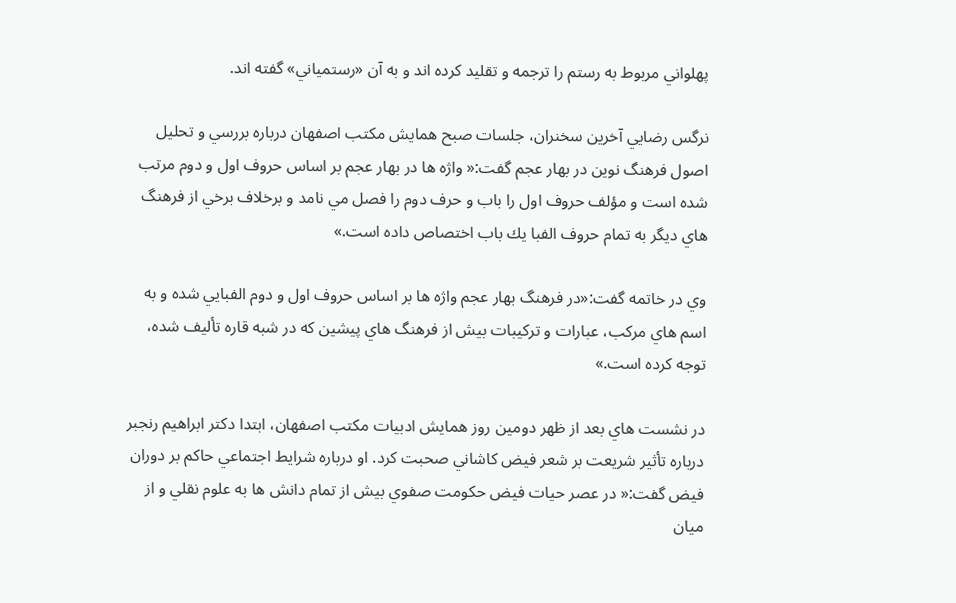پهلواني مربوط به رستم را ترجمه و تقليد كرده اند و به آن «رستمياني» گفته اند.

نرگس رضايي آخرين سخنران، جلسات صبح همايش مكتب اصفهان درباره بررسي و تحليل اصول فرهنگ نوين در بهار عجم گفت:« واژه ها در بهار عجم بر اساس حروف اول و دوم مرتب شده است و مؤلف حروف اول را باب و حرف دوم را فصل مي نامد و برخلاف برخي از فرهنگ هاي ديگر به تمام حروف الفبا يك باب اختصاص داده است.»

وي در خاتمه گفت:«در فرهنگ بهار عجم واژه ها بر اساس حروف اول و دوم الفبايي شده و به اسم هاي مركب، عبارات و تركيبات بيش از فرهنگ هاي پيشين كه در شبه قاره تأليف شده، توجه كرده است.»

در نشست هاي بعد از ظهر دومين روز همايش ادبيات مكتب اصفهان، ابتدا دكتر ابراهيم رنجبر درباره تأثير شريعت بر شعر فيض كاشاني صحبت كرد. او درباره شرايط اجتماعي حاكم بر دوران فيض گفت:« در عصر حيات فيض حكومت صفوي بيش از تمام دانش ها به علوم نقلي و از ميان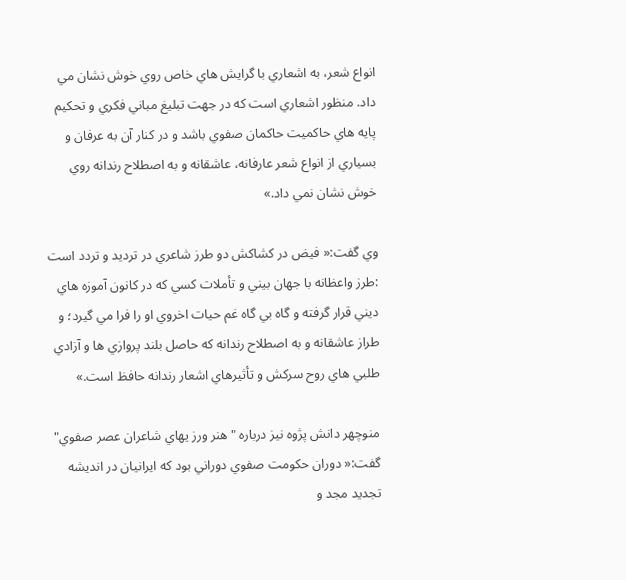انواع شعر، به اشعاري با گرايش هاي خاص روي خوش نشان مي داد. منظور اشعاري است كه در جهت تبليغ مباني فكري و تحكيم پايه هاي حاكميت حاكمان صفوي باشد و در كنار آن به عرفان و بسياري از انواع شعر عارفانه، عاشقانه و به اصطلاح رندانه روي خوش نشان نمي داد.»

وي گفت:« فيض در كشاكش دو طرز شاعري در ترديد و تردد است :طرز واعظانه با جهان بيني و تأملات كسي كه در كانون آموزه هاي ديني قرار گرفته و گاه بي گاه غم حيات اخروي او را فرا مي گيرد؛ و طراز عاشقانه و به اصطلاح رندانه كه حاصل بلند پروازي ها و آزادي طلبي هاي روح سركش و تأثيرهاي اشعار رندانه حافظ است.»

منوچهر دانش پژوه نيز درباره "هنر ورز يهاي شاعران عصر صفوي" گفت:« دوران حكومت صفوي دوراني بود كه ايرانيان در انديشه تجديد مجد و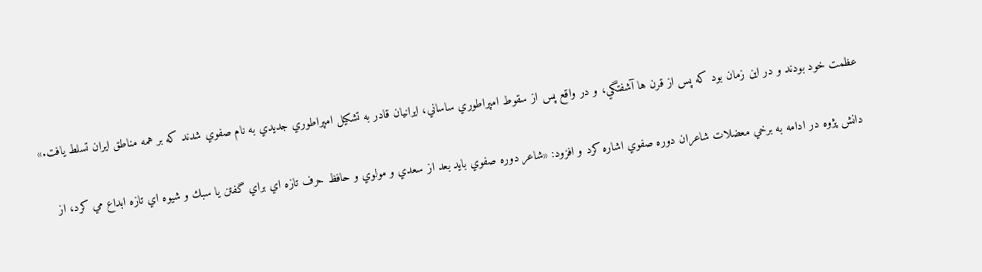عظمت خود بودند و در اين زمان بود كه پس از قرن ها آشفتگي، و در واقع پس از سقوط امپراطوري ساساني، ايرانيان قادر به تشكيل امپراطوري جديدي به نام صفوي شدند كه بر همه مناطق ايران تسلط يافت.»

دانش پژوه در ادامه به برخي معضلات شاعران دوره صفوي اشاره كرد و افزود: «شاعر دوره صفوي بايد بعد از سعدي و مولوي و حافظ حرف تازه اي براي گفتن يا سبك و شيوه اي تازه ابداع مي كرد، از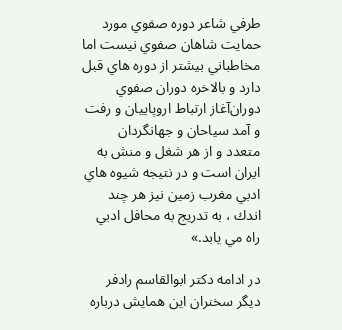طرفي شاعر دوره صفوي مورد حمايت شاهان صفوي نيست اما مخاطباني بيشتر از دوره هاي قبل دارد و بالاخره دوران صفوي دوران‌آغاز ارتباط اروپاييان و رفت و آمد سياحان و جهانگردان متعدد و از هر شغل و منش به ايران است و در نتيجه شيوه هاي ادبي مغرب زمين نيز هر چند اندك ، به تدريج به محافل ادبي راه مي يابد.»

در ادامه دكتر ابوالقاسم رادفر ديگر سخنران اين همايش درباره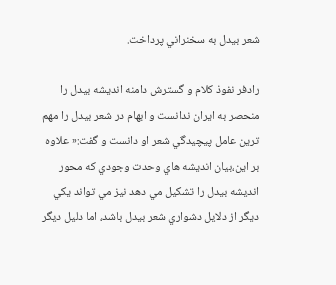شعر بيدل به سخنراني پرداخت.

رادفر نفوذ كلام و گسترش دامنه انديشه بيدل را منحصر به ايران ندانست و ابهام در شعر بيدل را مهم ترين عامل پيچيدگي شعر او دانست و گفت:« علاوه بر اين،بيان انديشه هاي وحدت وجودي كه محور انديشه بيدل را تشكيل مي دهد نيز مي تواند يكي ديگر از دلايل دشواري شعر بيدل باشد، اما دليل ديگر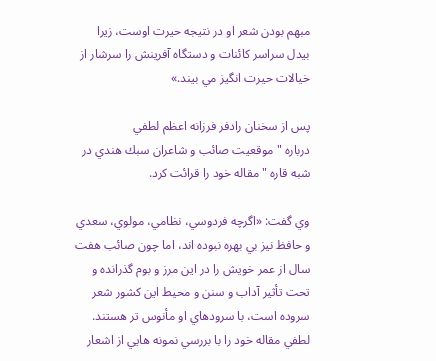مبهم بودن شعر او در نتيجه حيرت اوست، زيرا بيدل سراسر كائنات و دستگاه آفرينش را سرشار از خيالات حيرت انگيز مي بيند.»

پس از سخنان رادفر فرزانه اعظم لطفي درباره ‌"موقعيت صائب و شاعران سبك هندي در شبه قاره "مقاله خود را قرائت كرد.

وي گفت: «اگرچه فردوسي، نظامي، مولوي، سعدي و حافظ نيز بي بهره نبوده اند، اما چون صائب هفت سال از عمر خويش را در اين مرز و بوم گذرانده و تحت تأثير آداب و سنن و محيط اين كشور شعر سروده است، با سرودهاي او مأنوس تر هستند. لطفي مقاله خود را با بررسي نمونه هايي از اشعار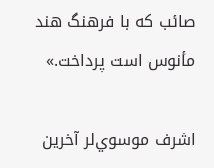صائب كه با فرهنگ هند مأنوس است پرداخت.»

اشرف موسوي‌لر آخرين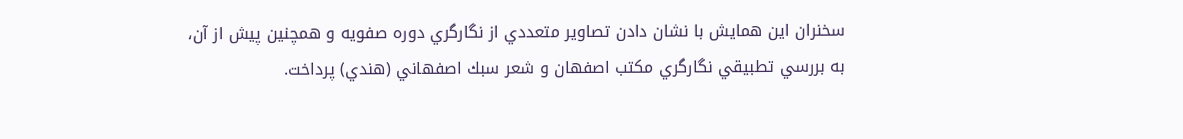سخنران اين همايش با نشان دادن تصاوير متعددي از نگارگري دوره صفويه و همچنين پيش از آن، به بررسي تطبيقي نگارگري مكتب اصفهان و شعر سبك اصفهاني (هندي) پرداخت.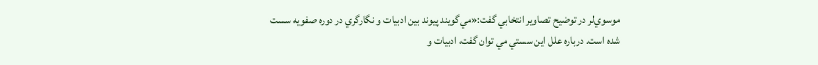موسوي‌لر در توضيح تصاوير انتخابي گفت:«مي‌گويند پيوند بين ادبيات و نگارگري در دوره صفويه سست شده است. درباره علل اين سستي مي توان گفت، ادبيات و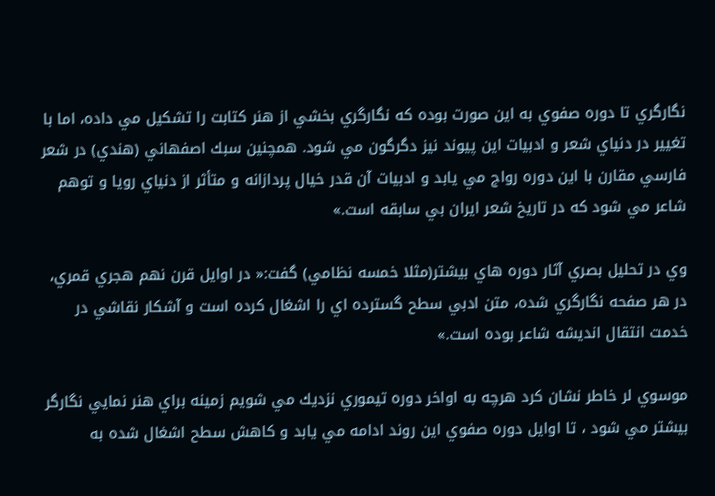نگارگري تا دوره صفوي به اين صورت بوده كه نگارگري بخشي از هنر كتابت را تشكيل مي داده، اما با تغيير در دنياي شعر و ادبيات اين پيوند نيز دگرگون مي شود. همچنين سبك اصفهاني (هندي) در شعر فارسي مقارن با اين دوره رواج مي يابد و ادبيات آن قدر خيال پردازانه و متأثر از دنياي رويا و توهم شاعر مي شود كه در تاريخ شعر ايران بي سابقه است.»

وي در تحليل بصري آثار دوره هاي بيشتر(مثلا خمسه نظامي) گفت:« در اوايل قرن نهم هجري قمري، در هر صفحه نگارگري شده، متن ادبي سطح گسترده اي را اشغال كرده است و آشكار نقاشي در خدمت انتقال انديشه شاعر بوده است.»

موسوي لر خاطر نشان كرد هرچه به اواخر دوره تيموري نزديك مي شويم زمينه براي هنر نمايي نگارگر بيشتر مي شود ، تا اوايل دوره صفوي اين روند ادامه مي يابد و كاهش سطح اشغال شده به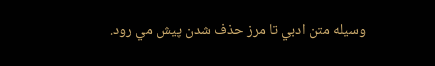وسيله متن ادبي تا مرز حذف شدن پيش مي رود.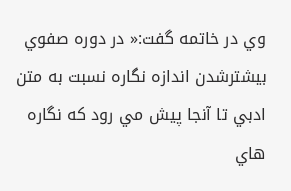وي در خاتمه گفت:« در دوره صفوي بيشترشدن اندازه نگاره نسبت به متن ادبي تا آنجا پيش مي رود كه نگاره هاي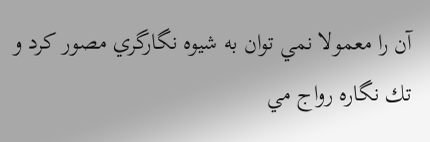آن را معمولا نمي توان به شيوه نگارگري مصور كرد و تك نگاره رواج مي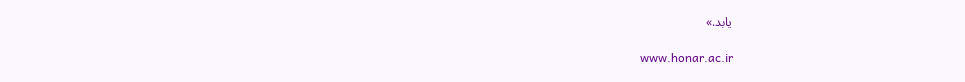يابد.»

www.honar.ac.ir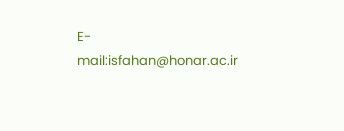E-mail:isfahan@honar.ac.ir